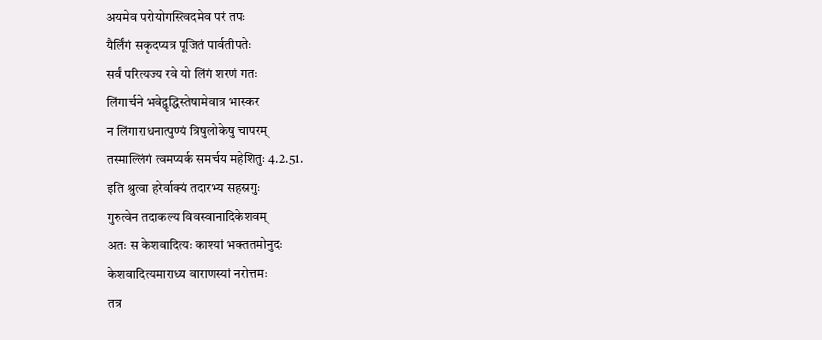अयमेव परोयोगस्त्विदमेव परं तपः
यैर्लिंगं सकृदप्यत्र पूजितं पार्वतीपतेः
सर्वं परित्यज्य रवे यो लिंगं शरणं गतः
लिंगार्चने भवेद्वृद्धिस्तेषामेवात्र भास्कर
न लिंगाराधनात्पुण्यं त्रिषुलोकेषु चापरम्
तस्माल्लिंगं त्वमप्यर्क समर्चय महेशितुः 4.2.51.
इति श्रुत्वा हरेर्वाक्यं तदारभ्य सहस्रगुः
गुरुत्वेन तदाकल्य विवस्वानादिकेशवम्
अतः स केशवादित्यः काश्यां भक्ततमोनुदः
केशवादित्यमाराध्य वाराणस्यां नरोत्तमः
तत्र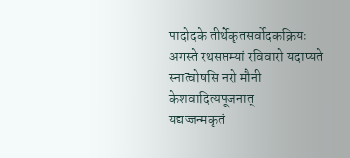पादोदके तीर्थेकृतसर्वोदकक्रियः
अगस्ते रथसप्तम्यां रविवारो यदाप्यते
स्नात्वोषसि नरो मौनी केशवादित्यपूजनात्
यद्यज्जन्मकृतं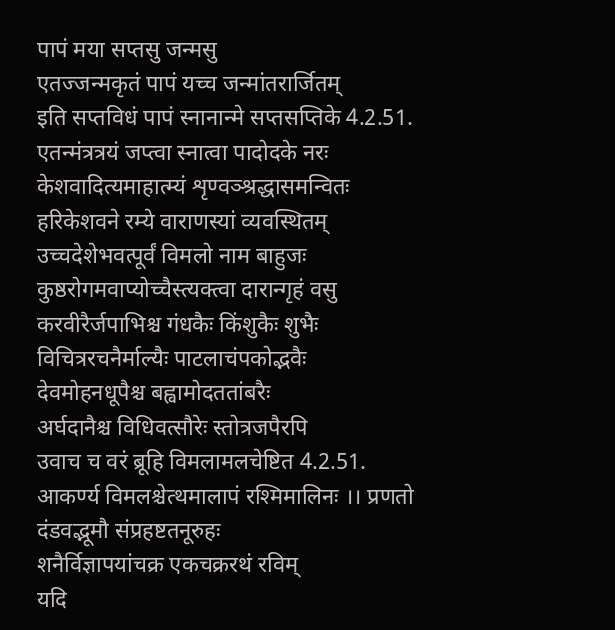पापं मया सप्तसु जन्मसु
एतज्जन्मकृतं पापं यच्च जन्मांतरार्जितम्
इति सप्तविधं पापं स्नानान्मे सप्तसप्तिके 4.2.51.
एतन्मंत्रत्रयं जप्त्वा स्नात्वा पादोदके नरः
केशवादित्यमाहात्म्यं शृण्वञ्श्रद्धासमन्वितः
हरिकेशवने रम्ये वाराणस्यां व्यवस्थितम्
उच्चदेशेभवत्पूर्वं विमलो नाम बाहुजः
कुष्ठरोगमवाप्योच्चैस्त्यक्त्वा दारान्गृहं वसु
करवीरैर्जपाभिश्च गंधकैः किंशुकैः शुभैः
विचित्ररचनैर्माल्यैः पाटलाचंपकोद्भवैः
देवमोहनधूपैश्च बह्वामोदततांबरैः
अर्घदानैश्च विधिवत्सौरेः स्तोत्रजपैरपि
उवाच च वरं ब्रूहि विमलामलचेष्टित 4.2.51.
आकर्ण्य विमलश्चेत्थमालापं रश्मिमालिनः ।। प्रणतो दंडवद्भूमौ संप्रहष्टतनूरुहः
शनैर्विज्ञापयांचक्र एकचक्ररथं रविम्
यदि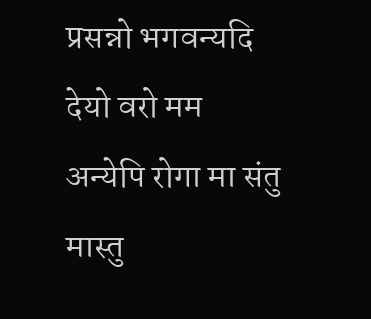प्रसन्नो भगवन्यदि देयो वरो मम
अन्येपि रोगा मा संतु मास्तु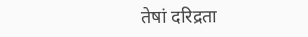तेषां दरिद्रता